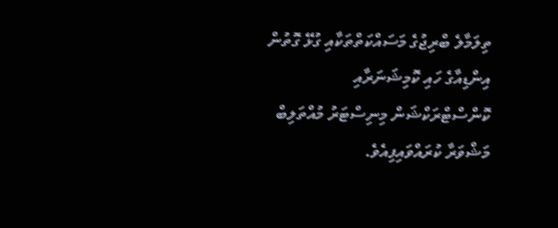ތިލަމާލެ ބްރިޖުގެ މަސައްކަތްތަކާއި ގުޅޭ ގޮތުން އިންޑިއާގެ ހައި ކޮމިޝަނަރާއި ކޮންސްޓްރަކްޝަން މިނިސްޓަރު މުއްތަލިބް މަޝްވަރާ ކުރައްވައިފިއެވެ.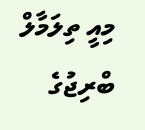މިއީ ތިލަމާލް ބްރިޖުގެ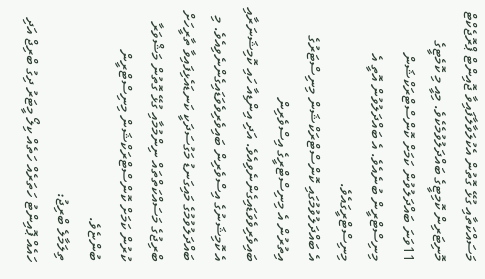މަސައްކަތާއި ގުޅޭ ގޮތުން އެކުލަވާލާފައިވާ ޖޮއިންޓް ޕްރޮޖެކްޓް މޮނިޓަރިން ކޮމިޓީގެ ބައްދަލުވުމެކެވެ. މިއީ މި ކޮމެޓީގެ 11ވަނަ ބައްދަލުވުން ކަމަށް ކޮންސްޓްރަކްޝަން މިނިސްޓްރީން ބުނެއެވެ. އެ ބައްދަލުވުން އޮތީ އެ މިނިސްޓްރީގައެވެ.
އެ ބައްދަލުވުމުގައި ކޮންސްޓްރަކްޝަން މިނިސްޓަރުގެ އިތުރުން އެ މިނިސްޓްރީގެ އިސްވެރިން ބައިވެރިވެވަޑައިގެންނެވިއެވެ. އަދި އިންޑިއާ ހައި ކޮމިޝަނަރާއި އެ ކޮމިޝަނުގެ އިސްވެރިން ބައިވެރިވެވަޑައިގެންނެވިއެވެ. މި ބައްދަލުވުމުގެ މައިގަނޑު މަގުސަދަކީ ކަނޑައެޅިފައިވާ ތާރީހަށް ބްރިޖުގެ މަސައްކަތްތައް ނިންމުމާއި ގުޅޭ ގޮތުން މަޝްވަރާ ކުރުން ކަމަށް ކޮންސްޓްރަކްޝަން މިނިސްޓްރީން ބުންޏެވެ.
ތިލަމާލެ ބްރިޖު:
ހައެއް ޕޮއިންޓު ހަތަރެއް ހަތެއް ކިލޯ މީޓަރު ދިގު ބްރިޖް އަދި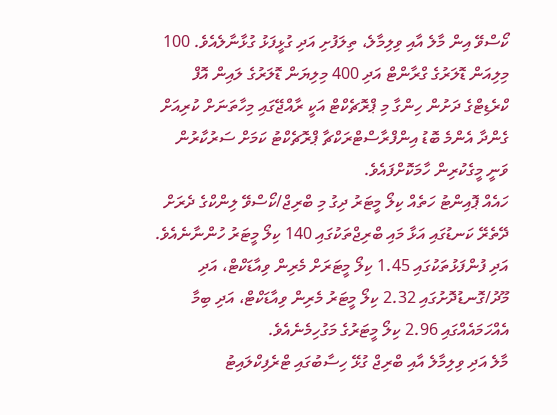ކޯސްވޭ އިން މާލެ އާއި ވިލިމާލެ، ތިލަފުށި އަދި ގުޅީފަޅު ގުޅާނާލެއެވެ. 100 މިލިއަން ޑޮލަރުގެ ގްރާންޓް އަދި 400 މިލިޔަން ޑޮލަރުގެ ލައިން އޮފް ކްރެޑިޓްގެ ދަށުން ހިންގާ މި ޕްރޮޗެކްޓް އަކީ ރާއްޖޭގައި މިހާތަނަށް ކުރިއަށް ގެންދާ އެންމެ ބޮޑު އިންފްރާސްޓްރަކްޗާ ޕްރޮޗެކްޓު ކަމަށް ސަރުކާރުން ވަނީ މީގެކުރިން ހާމަކޮށްފައެވެ.
ހައެއް ޕޮއިންޓު ހަތެއް ކިލޯ މީޓަރު ދިގު މި ބްރިޖް/ކޯސްވޭ ލިންކްގެ ދެރަށް ދޭތެރޭ ކަނޑުގައި އަޅާ މައި ބްރިޖްތަކުގައި 140 ކިލޯ މީޓަރު ހުންނާނެއެވެ. އަދި ފުންފަޅުތަކުގައި 1.45 ކިލޯ މީޓަރަށް މެރިން ވިއާޑަކްޓް، އަދި މޫދު/ގޮނޑުދޮށުގައި 2.32 ކިލޯ މީޓަރު މެރިން ވިއާޑަކްޓް، އަދި ބިމާ އެއްހަމައެއްގައި 2.96 ކިލޯ މީޓަރުގެ މަގުހިމެނެއެވެ.
މާލެ އަދި ވިލިމާލެ އާއި ބްރިޖް ގުޅޭ ހިސާބުގައި ޓްރެފިކްލައިޓު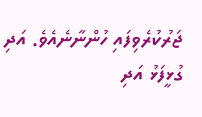ޖަރުކުރެވިފައި ހުންނާނެއެވެ. އަދި ގުޅީފަޅު އަދި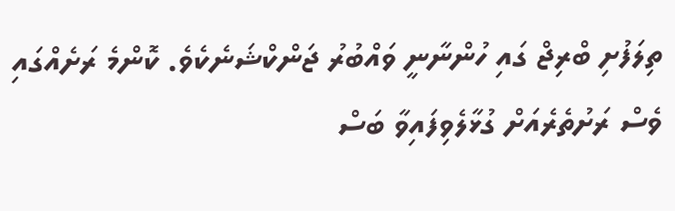ތިލަފުށި ބްރިޖް ގައި ހުންނާނީ ވައްބުރު ޖަންކްޝަނެކެވެ. ކޮންމެ ރަށެއްގައި ވެސް ރަށުތެރެއަށް ގުޅާލެވިފައިވާ ބަސް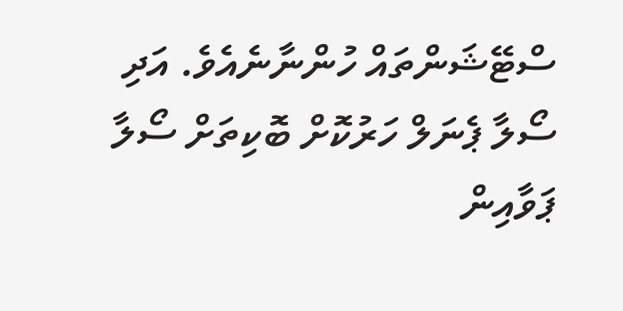ސްޓޭޝަންތައް ހުންނާނެއެވެ. އަދި ސޯލާ ޕެނަލް ހަރުކޮށް ބޮކިތަށް ސޯލާ ޕަވާއިން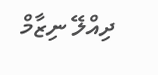ދިއްލޭ ނިޒާމް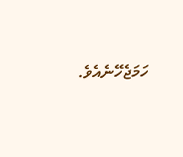ހަމަޖެހޭނެއެވެ.